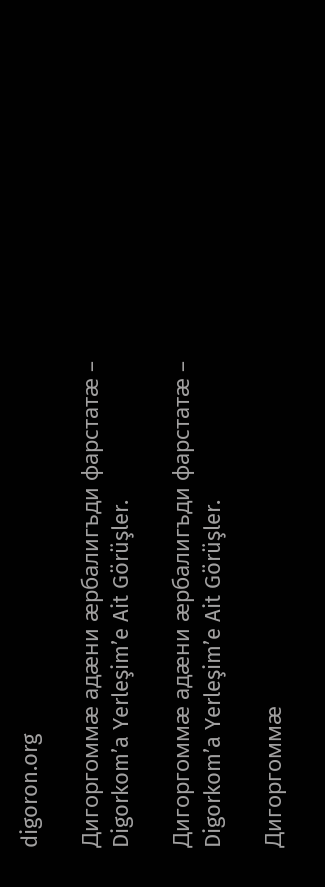digoron.org

Дигоргоммæ адæни æрбалигъди фарстатæ – Digorkom’a Yerleşim’e Ait Görüşler.

Дигоргоммæ адæни æрбалигъди фарстатæ – Digorkom’a Yerleşim’e Ait Görüşler.

Дигоргоммæ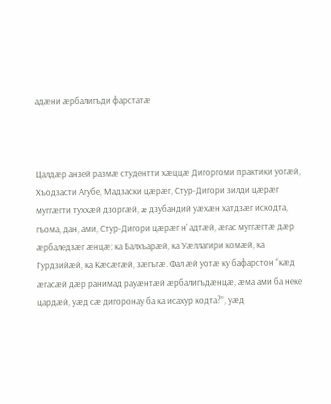адæни æрбалигъди фарстатæ



Цалдæр анзей размæ студентти хæццæ Дигоргоми практики уогæй, Хъодзасти Агубе, Мадзаски цæрæг, Стур-Дигори зилди цæрæг муггæгти туххæй дзоргæй, æ дзубандий уæхæн хатдзæг искодта, гъома, дан, ами, Стур-Дигори цæрæг н’ адтæй, æгас муггæгтæ дæр æрбаледзæг æнцæ: ка Балхъарæй, ка Уæллагири комæй, ка Гурдзийæй, ка Кæсæгæй, зæгъгæ. Фал æй уотæ ку бафарстон “кæд æгасæй дæр ранимад рауæнтæй æрбалигъдæнцæ, æма ами ба неке цардæй, уæд сæ дигоронау ба ка исахур кодта?”, уæд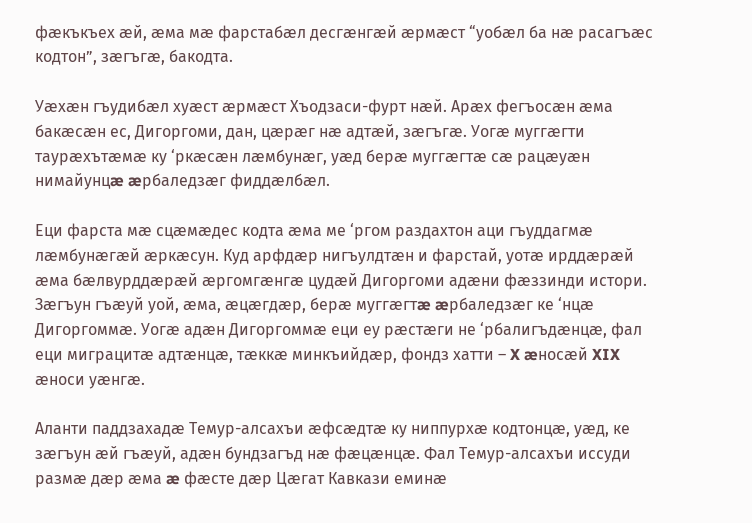фæкъкъех æй, æма мæ фарстабæл десгæнгæй æрмæст “уобæл ба нæ расагъæс кодтон”, зæгъгæ, бакодта.

Уæхæн гъудибæл хуæст æрмæст Хъодзаси-фурт нæй. Арæх фегъосæн æма бакæсæн ес, Дигоргоми, дан, цæрæг нæ адтæй, зæгъгæ. Уогæ муггæгти таурæхътæмæ ку ‘ркæсæн лæмбунæг, уæд берæ муггæгтæ сæ рацæуæн нимайунцæ æрбаледзæг фиддæлбæл.

Еци фарста мæ сцæмæдес кодта æма ме ‘ргом раздахтон аци гъуддагмæ лæмбунæгæй æркæсун. Куд арфдæр нигъулдтæн и фарстай, уотæ ирддæрæй æма бæлвурддæрæй æргомгæнгæ цудæй Дигоргоми адæни фæззинди истори. Зæгъун гъæуй уой, æма, æцæгдæр, берæ муггæгтæ æрбаледзæг ке ‘нцæ Дигоргоммæ. Уогæ адæн Дигоргоммæ еци еу рæстæги не ‘рбалигъдæнцæ, фал еци миграцитæ адтæнцæ, тæккæ минкъийдæр, фондз хатти – X æносæй XIX æноси уæнгæ.

Аланти паддзахадæ Темур-алсахъи æфсæдтæ ку ниппурхæ кодтонцæ, уæд, ке зæгъун æй гъæуй, адæн бундзагъд нæ фæцæнцæ. Фал Темур-алсахъи иссуди размæ дæр æма æ фæсте дæр Цæгат Кавкази еминæ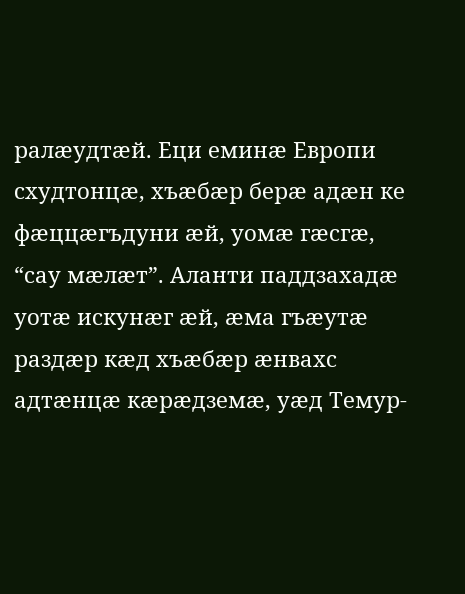ралæудтæй. Еци еминæ Европи схудтонцæ, хъæбæр берæ адæн ке фæццæгъдуни æй, уомæ гæсгæ, “сау мæлæт”. Аланти паддзахадæ уотæ искунæг æй, æма гъæутæ раздæр кæд хъæбæр æнвахс адтæнцæ кæрæдземæ, уæд Темур-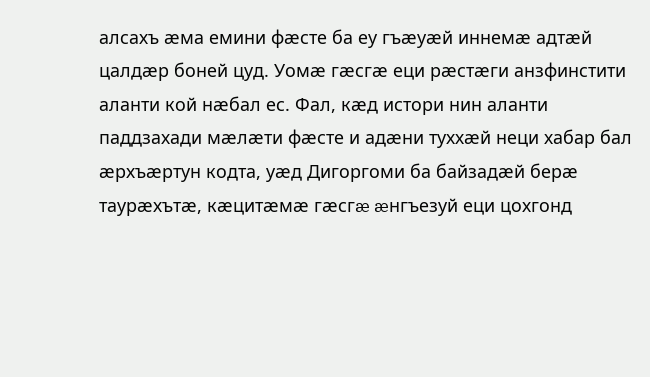алсахъ æма емини фæсте ба еу гъæуæй иннемæ адтæй цалдæр боней цуд. Уомæ гæсгæ еци рæстæги анзфинстити аланти кой нæбал ес. Фал, кæд истори нин аланти паддзахади мæлæти фæсте и адæни туххæй неци хабар бал æрхъæртун кодта, уæд Дигоргоми ба байзадæй берæ таурæхътæ, кæцитæмæ гæсгæ æнгъезуй еци цохгонд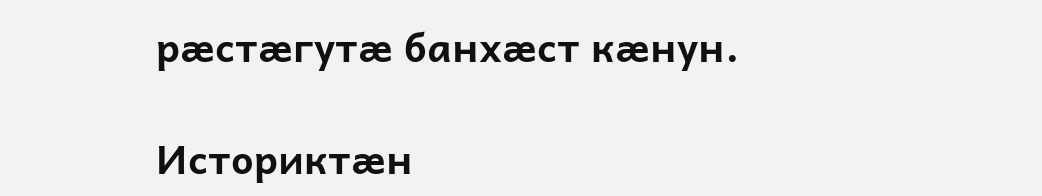рæстæгутæ банхæст кæнун.

Историктæн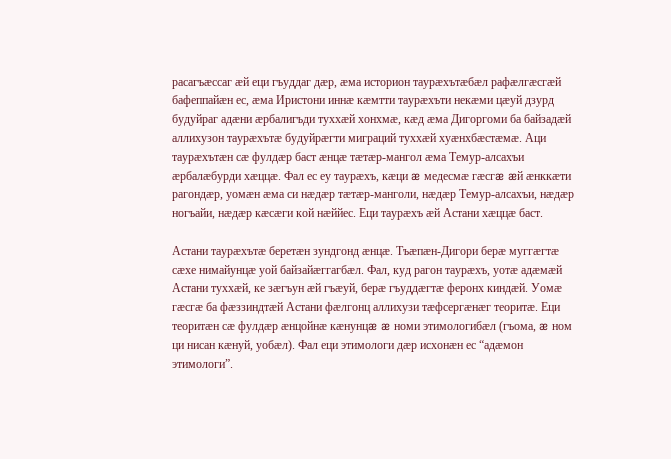расагъæссаг æй еци гъуддаг дæр, æма историон таурæхътæбæл рафæлгæсгæй бафеппайæн ес, æма Иристони иннæ кæмтти таурæхъти некæми цæуй дзурд будуйраг адæни æрбалигъди туххæй хонхмæ, кæд æма Дигоргоми ба байзадæй аллихузон таурæхътæ будуйрæгти миграций туххæй хуæнхбæстæмæ. Аци таурæхътæн сæ фулдæр баст æнцæ тæтæр-мангол æма Темур-алсахъи æрбалæбурди хæццæ. Фал ес еу таурæхъ, кæци æ медесмæ гæсгæ æй æнккæти рагондæр, уомæн æма си нæдæр тæтæр-манголи, нæдæр Темур-алсахъи, нæдæр ногъайи, нæдæр кæсæги кой нæййес. Еци таурæхъ æй Астани хæццæ баст.

Астани таурæхътæ беретæн зундгонд æнцæ. Тъæпæн-Дигори берæ муггæгтæ сæхе нимайунцæ уой байзайæггагбæл. Фал, куд рагон таурæхъ, уотæ адæмæй Астани туххæй, ке зæгъун æй гъæуй, берæ гъуддæгтæ феронх киндæй. Уомæ гæсгæ ба фæззиндтæй Астани фæлгонц аллихузи тæфсергæнæг теоритæ. Еци теоритæн сæ фулдæр æнцойнæ кæнунцæ æ номи этимологибæл (гъома, æ ном ци нисан кæнуй, уобæл). Фал еци этимологи дæр исхонæн ес “адæмон этимологи”.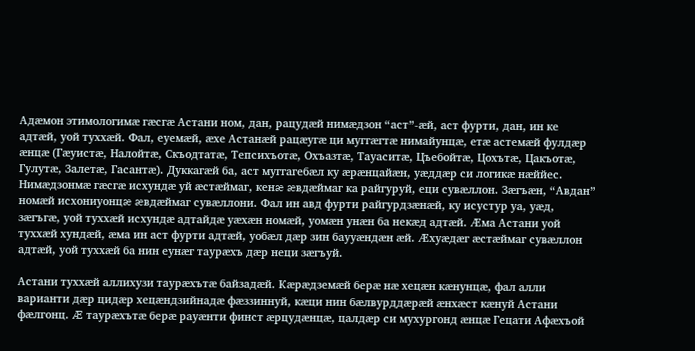Адæмон этимологимæ гæсгæ Астани ном, дан, рацудæй нимæдзон “аст”-æй, аст фурти, дан, ин ке адтæй, уой туххæй. Фал, еуемæй, æхе Астанæй рацæугæ ци муггæгтæ нимайунцæ, етæ астемæй фулдæр æнцæ (Гæуистæ, Налойтæ, Скъодтатæ, Тепсихъотæ, Охъазтæ, Тауаситæ, Цъебойтæ, Цохътæ, Цакъотæ, Гулутæ, Залетæ, Гасантæ). Дуккагæй ба, аст муггагебæл ку æрæнцайæн, уæддæр си логикæ нæййес. Нимæдзонмæ гæсгæ исхундæ уй æстæймаг, кенæ æвдæймаг ка райгуруй, еци сувæллон. Зæгъæн, “Авдан” номæй исхониуонцæ æвдæймаг сувæллони. Фал ин авд фурти райгурдзæнæй, ку исустур уа, уæд, зæгъгæ, уой туххæй исхундæ адтайдæ уæхæн номæй, уомæн унæн ба некæд адтæй. Æма Астани уой туххæй хундæй, æма ин аст фурти адтæй, уобæл дæр зин баууæндæн æй. Æхуæдæг æстæймаг сувæллон адтæй, уой туххæй ба нин еунæг таурæхъ дæр неци зæгъуй.

Астани туххæй аллихузи таурæхътæ байзадæй. Кæрæдземæй берæ нæ хецæн кæнунцæ, фал алли варианти дæр цидæр хецæндзийнадæ фæззиннуй, кæци нин бæлвурддæрæй æнхæст кæнуй Астани фæлгонц. Æ таурæхътæ берæ рауæнти финст æрцудæнцæ, цалдæр си мухургонд æнцæ Гецати Афæхъой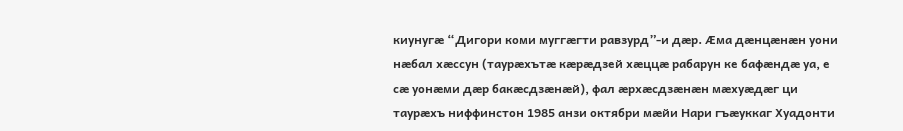киунугæ “Дигори коми муггæгти равзурд”-и дæр. Æма дæнцæнæн уони нæбал хæссун (таурæхътæ кæрæдзей хæццæ рабарун ке бафæндæ уа, е сæ уонæми дæр бакæсдзæнæй), фал æрхæсдзæнæн мæхуæдæг ци таурæхъ ниффинстон 1985 анзи октябри мæйи Нари гъæуккаг Хуадонти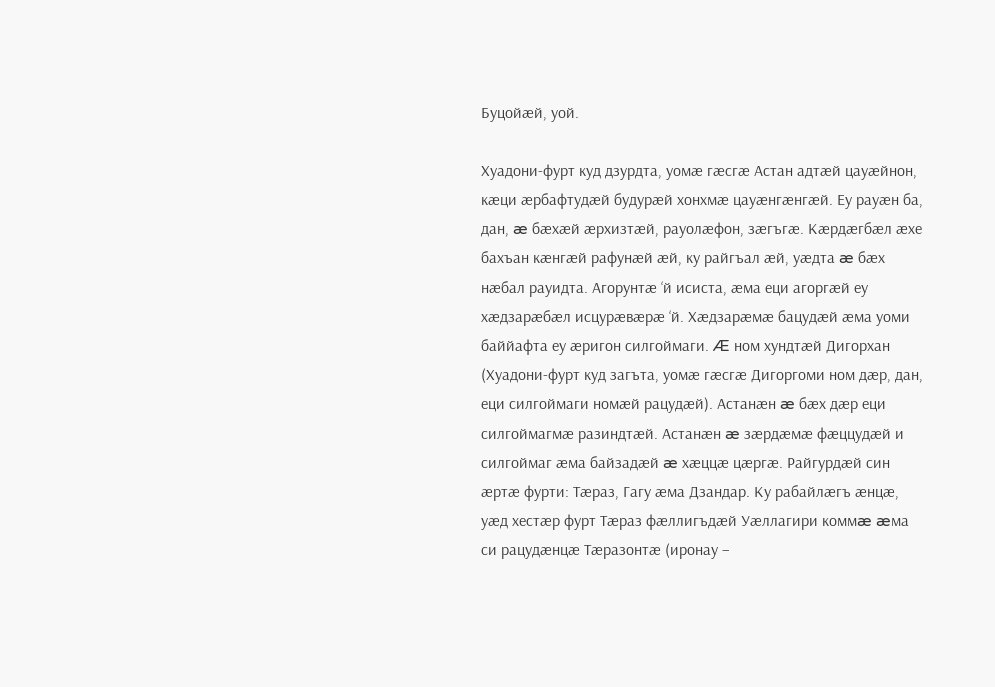Буцойæй, уой.

Хуадони-фурт куд дзурдта, уомæ гæсгæ Астан адтæй цауæйнон, кæци æрбафтудæй будурæй хонхмæ цауæнгæнгæй. Еу рауæн ба, дан, æ бæхæй æрхизтæй, рауолæфон, зæгъгæ. Кæрдæгбæл æхе бахъан кæнгæй рафунæй æй, ку райгъал æй, уæдта æ бæх нæбал рауидта. Агорунтæ ‘й исиста, æма еци агоргæй еу хæдзарæбæл исцурæвæрæ ‘й. Хæдзарæмæ бацудæй æма уоми баййафта еу æригон силгоймаги. Æ ном хундтæй Дигорхан (Хуадони-фурт куд загъта, уомæ гæсгæ Дигоргоми ном дæр, дан, еци силгоймаги номæй рацудæй). Астанæн æ бæх дæр еци силгоймагмæ разиндтæй. Астанæн æ зæрдæмæ фæццудæй и силгоймаг æма байзадæй æ хæццæ цæргæ. Райгурдæй син æртæ фурти: Тæраз, Гагу æма Дзандар. Ку рабайлæгъ æнцæ, уæд хестæр фурт Тæраз фæллигъдæй Уæллагири коммæ æма си рацудæнцæ Тæразонтæ (иронау –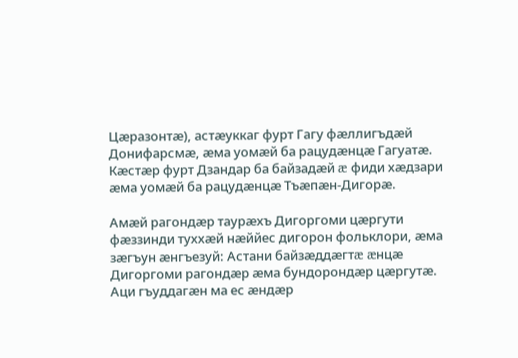Цæразонтæ), астæуккаг фурт Гагу фæллигъдæй Донифарсмæ, æма уомæй ба рацудæнцæ Гагуатæ. Кæстæр фурт Дзандар ба байзадæй æ фиди хæдзари æма уомæй ба рацудæнцæ Тъæпæн-Дигорæ.

Амæй рагондæр таурæхъ Дигоргоми цæргути фæззинди туххæй нæййес дигорон фольклори, æма зæгъун æнгъезуй: Астани байзæддæгтæ æнцæ Дигоргоми рагондæр æма бундорондæр цæргутæ. Аци гъуддагæн ма ес æндæр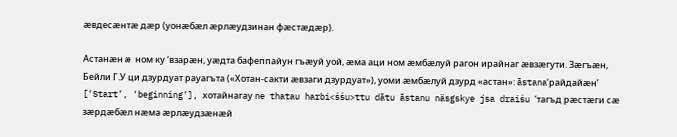æвдесæнтæ дæр (уонæбæл æрлæудзинан фæстæдæр).

Астанæн æ ном ку ‘взарæн, уæдта бафеппайун гъæуй уой, æма аци ном æмбæлуй рагон ирайнаг æвзæгути. Зæгъæн, Бейли Г.У ци дзурдуат рауагъта («Хотан-сакти æвзаги дзурдуат»), уоми æмбæлуй дзурд «астан»: āstana‘райдайæн’ [‘Start’, ‘beginning’], хотайнагау ne thatau harbi<śśu>ttu dātu āstanu näsgskye jsa draiśu ‘тагъд рæстæги сæ зæрдæбæл нæма æрлæудзæнæй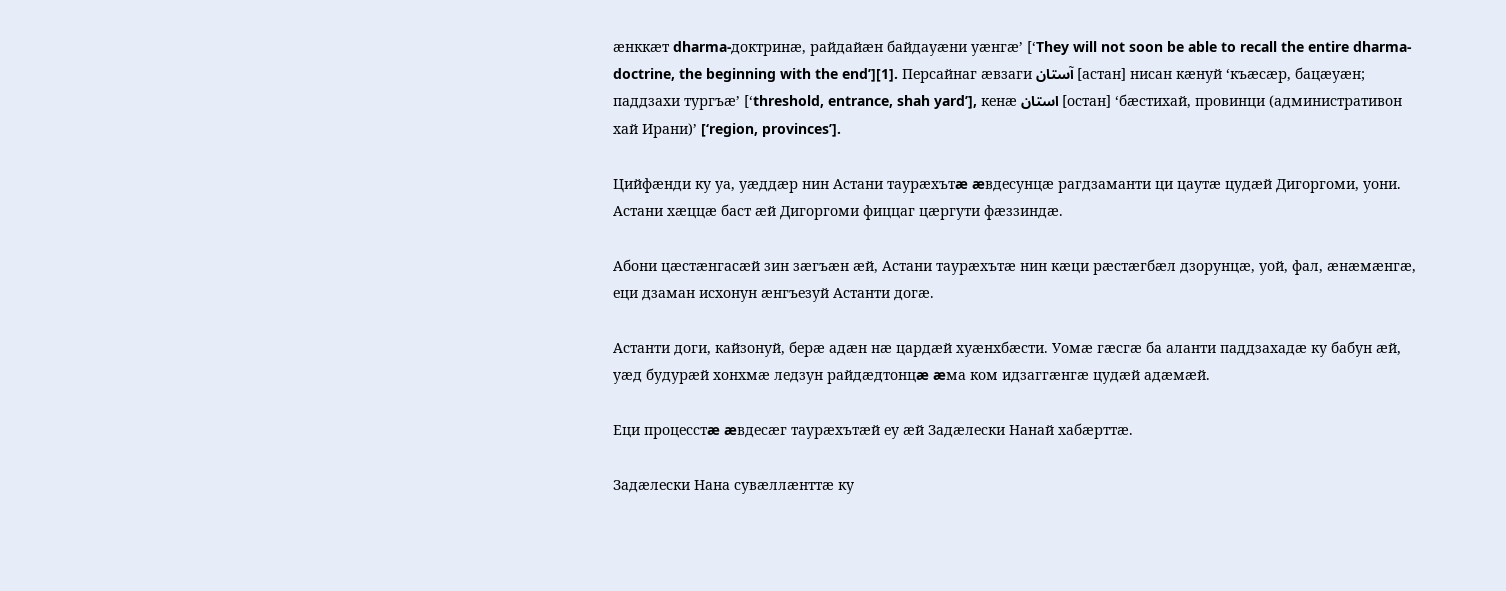æнккæт dharma-доктринæ, райдайæн байдауæни уæнгæ’ [‘They will not soon be able to recall the entire dharma-doctrine, the beginning with the end’][1]. Персайнаг æвзаги آستان [астан] нисан кæнуй ‘къæсæр, бацæуæн; паддзахи тургъæ’ [‘threshold, entrance, shah yard’], кенæ استان [остан] ‘бæстихай, провинци (административон хай Ирани)’ [‘region, provinces’].

Цийфæнди ку уа, уæддæр нин Астани таурæхътæ æвдесунцæ рагдзаманти ци цаутæ цудæй Дигоргоми, уони. Астани хæццæ баст æй Дигоргоми фиццаг цæргути фæззиндæ.

Абони цæстæнгасæй зин зæгъæн æй, Астани таурæхътæ нин кæци рæстæгбæл дзорунцæ, уой, фал, æнæмæнгæ, еци дзаман исхонун æнгъезуй Астанти догæ.

Астанти доги, кайзонуй, берæ адæн нæ цардæй хуæнхбæсти. Уомæ гæсгæ ба аланти паддзахадæ ку бабун æй, уæд будурæй хонхмæ ледзун райдæдтонцæ æма ком идзаггæнгæ цудæй адæмæй.

Еци процесстæ æвдесæг таурæхътæй еу æй Задæлески Нанай хабæрттæ.

Задæлески Нана сувæллæнттæ ку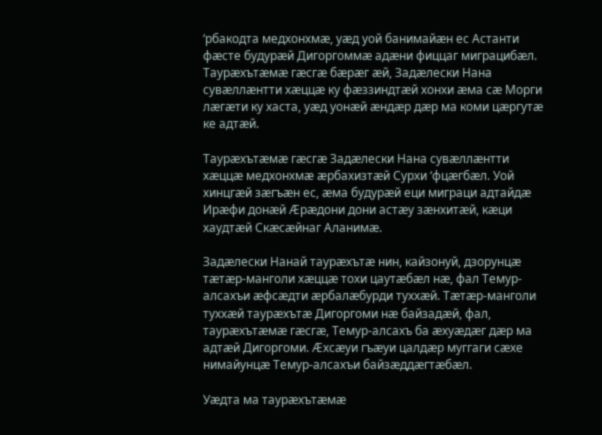‘рбакодта медхонхмæ, уæд уой банимайæн ес Астанти фæсте будурæй Дигоргоммæ адæни фиццаг миграцибæл. Таурæхътæмæ гæсгæ бæрæг æй, Задæлески Нана сувæллæнтти хæццæ ку фæззиндтæй хонхи æма сæ Морги лæгæти ку хаста, уæд уонæй æндæр дæр ма коми цæргутæ ке адтæй.

Таурæхътæмæ гæсгæ Задæлески Нана сувæллæнтти хæццæ медхонхмæ æрбахизтæй Сурхи ‘фцæгбæл. Уой хинцгæй зæгъæн ес, æма будурæй еци миграци адтайдæ Ирæфи донæй Æрæдони дони астæу зæнхитæй, кæци хаудтæй Скæсæйнаг Аланимæ.

Задæлески Нанай таурæхътæ нин, кайзонуй, дзорунцæ тæтæр-манголи хæццæ тохи цаутæбæл нæ, фал Темур-алсахъи æфсæдти æрбалæбурди туххæй. Тæтæр-манголи туххæй таурæхътæ Дигоргоми нæ байзадæй, фал, таурæхътæмæ гæсгæ, Темур-алсахъ ба æхуæдæг дæр ма адтæй Дигоргоми. Æхсæуи гъæуи цалдæр муггаги сæхе нимайунцæ Темур-алсахъи байзæддæгтæбæл.

Уæдта ма таурæхътæмæ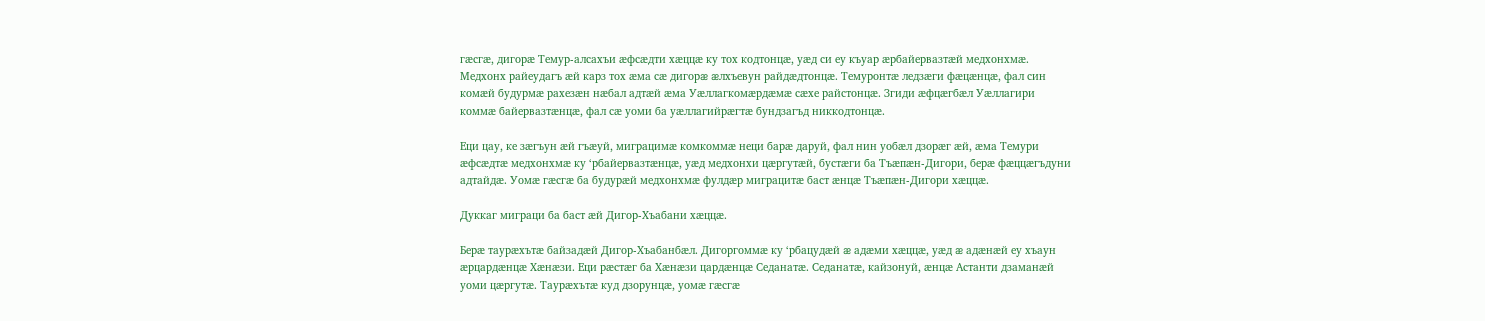гæсгæ, дигорæ Темур-алсахъи æфсæдти хæццæ ку тох кодтонцæ, уæд си еу къуар æрбайервазтæй медхонхмæ. Медхонх райеудагъ æй карз тох æма сæ дигорæ æлхъевун райдæдтонцæ. Темуронтæ ледзæги фæцæнцæ, фал син комæй будурмæ рахезæн нæбал адтæй æма Уæллагкомæрдæмæ сæхе райстонцæ. Згиди æфцæгбæл Уæллагири коммæ байервазтæнцæ, фал сæ уоми ба уæллагийрæгтæ бундзагъд никкодтонцæ.

Еци цау, ке зæгъун æй гъæуй, миграцимæ комкоммæ неци барæ даруй, фал нин уобæл дзорæг æй, æма Темури æфсæдтæ медхонхмæ ку ‘рбайервазтæнцæ, уæд медхонхи цæргутæй, бустæги ба Тъæпæн-Дигори, берæ фæццæгъдуни адтайдæ. Уомæ гæсгæ ба будурæй медхонхмæ фулдæр миграцитæ баст æнцæ Тъæпæн-Дигори хæццæ.

Дуккаг миграци ба баст æй Дигор-Хъабани хæццæ.

Берæ таурæхътæ байзадæй Дигор-Хъабанбæл. Дигоргоммæ ку ‘рбацудæй æ адæми хæццæ, уæд æ адæнæй еу хъаун æрцардæнцæ Хæнæзи. Еци рæстæг ба Хæнæзи цардæнцæ Седанатæ. Седанатæ, кайзонуй, æнцæ Астанти дзаманæй уоми цæргутæ. Таурæхътæ куд дзорунцæ, уомæ гæсгæ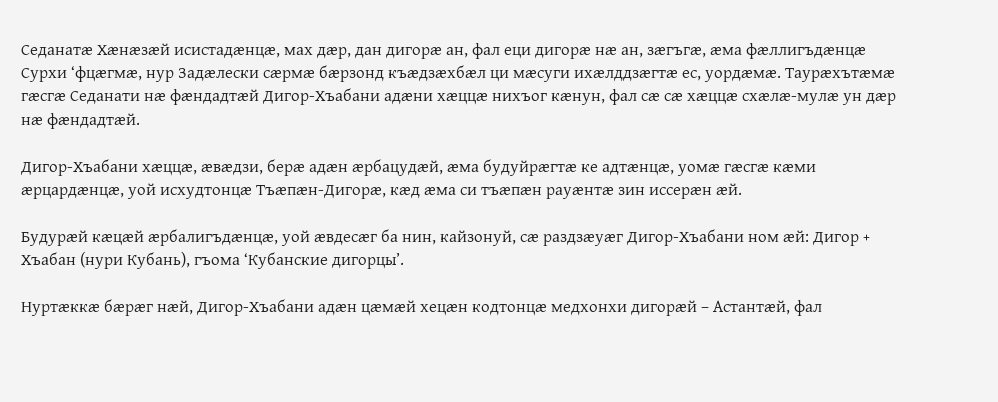Седанатæ Хæнæзæй исистадæнцæ, мах дæр, дан дигорæ ан, фал еци дигорæ нæ ан, зæгъгæ, æма фæллигъдæнцæ Сурхи ‘фцæгмæ, нур Задæлески сæрмæ бæрзонд къæдзæхбæл ци мæсуги ихæлддзæгтæ ес, уордæмæ. Таурæхътæмæ гæсгæ Седанати нæ фæндадтæй Дигор-Хъабани адæни хæццæ нихъог кæнун, фал сæ сæ хæццæ схæлæ-мулæ ун дæр нæ фæндадтæй.

Дигор-Хъабани хæццæ, æвæдзи, берæ адæн æрбацудæй, æма будуйрæгтæ ке адтæнцæ, уомæ гæсгæ кæми æрцардæнцæ, уой исхудтонцæ Тъæпæн-Дигорæ, кæд æма си тъæпæн рауæнтæ зин иссерæн æй.

Будурæй кæцæй æрбалигъдæнцæ, уой æвдесæг ба нин, кайзонуй, сæ раздзæуæг Дигор-Хъабани ном æй: Дигор + Хъабан (нури Кубань), гъома ‘Кубанские дигорцы’.

Нуртæккæ бæрæг нæй, Дигор-Хъабани адæн цæмæй хецæн кодтонцæ медхонхи дигорæй – Астантæй, фал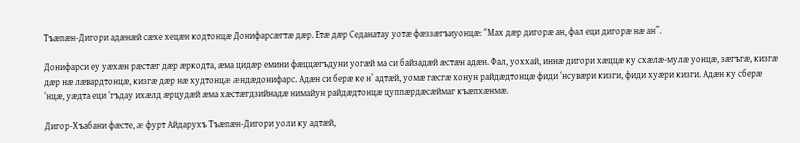Тъæпæн-Дигори адæнæй сæхе хецæн кодтонцæ Донифарсæгтæ дæр. Етæ дæр Седанатау уотæ фæззæгъиуонцæ: “Мах дæр дигорæ ан, фал еци дигорæ нæ ан”.

Донифарси еу уæхæн рæстæг дæр æркодта, æма цидæр емини фæццæгъдуни уогæй ма си байзадæй æстæн адæн. Фал, уоххай, иннæ дигори хæццæ ку схæлæ-мулæ уонцæ, зæгъгæ, кизгæ дæр нæ лæвардтонцæ, кизгæ дæр нæ худтонцæ æндæдонифарс. Адæн си берæ ке н’ адтæй, уомæ гæсгæ хонун райдæдтонцæ фиди ‘нсувæри кизги, фиди хуæри кизги. Адæн ку сберæ ‘нцæ, уæдта еци ‘гъдау ихæлд æрцудæй æма хæстæгдзийнадæ нимайун райдæдтонцæ цуппæрдæсæймаг къæпхæнмæ.

Дигор-Хъабани фæсте, æ фурт Айдарухъ Тъæпæн-Дигори уоли ку адтæй,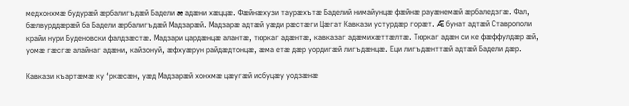медхонхмæ будурæй æрбалигъдæй Бадели æ адæни хæццæ. Фæйнæхузи таурæхътæ Баделий нимайунцæ фæйнæ рауæнемæй æрбаледзгæ. Фал, бæлвурддæрæй ба Бадели æрбалигъдæй Мадзарæй. Мадзарæ адтæй уæди рæстæги Цæгат Кавкази устурдæр горæт. Æ бунат адтæй Ставрополи крайи нури Буденовски фалдзæстæ. Мадзари цардæнцæ алантæ, тюркаг адæнтæ, кавказаг адæмихæттæлтæ. Тюркаг адæн си ке фæффулдæр æй, уомæ гæсгæ алайнаг адæни, кайзонуй, æфхуæрун райдæдтонцæ, æма етæ дæр уордигæй лигъдæнцæ. Еци лигъдæнттæй адтæй Бадели дæр.

Кавкази къартæмæ ку ‘ркæсæн, уæд Мадзарæй хонхмæ цæугæй исбуцæу уодзæнæ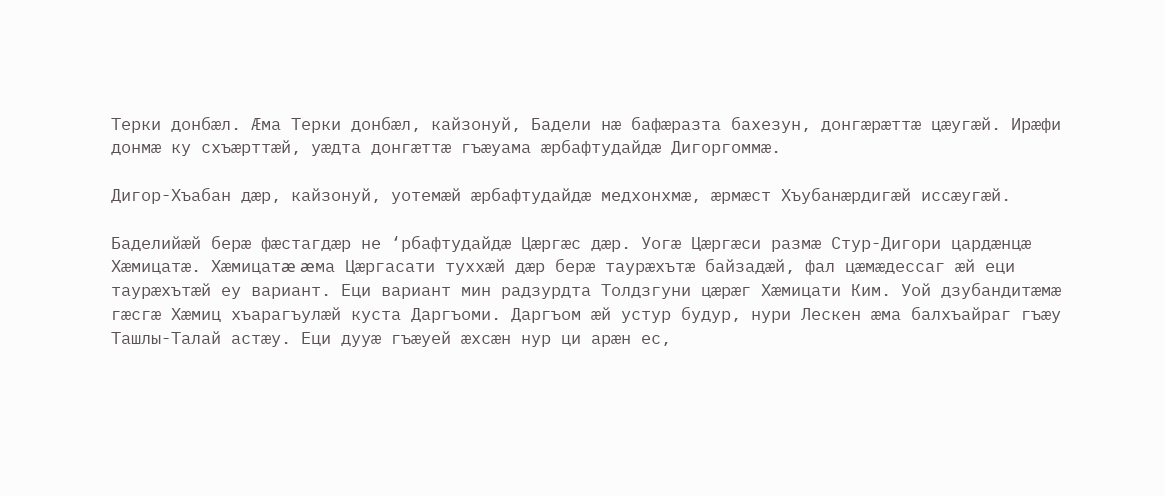Терки донбæл. Æма Терки донбæл, кайзонуй, Бадели нæ бафæразта бахезун, донгæрæттæ цæугæй. Ирæфи донмæ ку схъæрттæй, уæдта донгæттæ гъæуама æрбафтудайдæ Дигоргоммæ.

Дигор-Хъабан дæр, кайзонуй, уотемæй æрбафтудайдæ медхонхмæ, æрмæст Хъубанæрдигæй иссæугæй.

Баделийæй берæ фæстагдæр не ‘рбафтудайдæ Цæргæс дæр. Уогæ Цæргæси размæ Стур-Дигори цардæнцæ Хæмицатæ. Хæмицатæ æма Цæргасати туххæй дæр берæ таурæхътæ байзадæй, фал цæмæдессаг æй еци таурæхътæй еу вариант. Еци вариант мин радзурдта Толдзгуни цæрæг Хæмицати Ким. Уой дзубандитæмæ гæсгæ Хæмиц хъарагъулæй куста Даргъоми. Даргъом æй устур будур, нури Лескен æма балхъайраг гъæу Ташлы-Талай астæу. Еци дууæ гъæуей æхсæн нур ци арæн ес,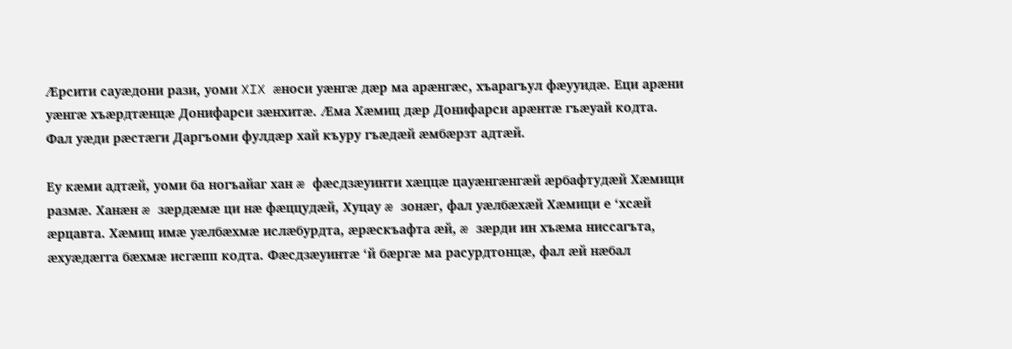Æрсити сауæдони рази, уоми XIX æноси уæнгæ дæр ма арæнгæс, хъарагъул фæууидæ. Еци арæни уæнгæ хъæрдтæнцæ Донифарси зæнхитæ. Æма Хæмиц дæр Донифарси арæнтæ гъæуай кодта. Фал уæди рæстæги Даргъоми фулдæр хай къуру гъæдæй æмбæрзт адтæй.

Еу кæми адтæй, уоми ба ногъайаг хан æ фæсдзæуинти хæццæ цауæнгæнгæй æрбафтудæй Хæмици размæ. Ханæн æ зæрдæмæ ци нæ фæццудæй, Хуцау æ зонæг, фал уæлбæхæй Хæмици е ‘хсæй æрцавта. Хæмиц имæ уæлбæхмæ ислæбурдта, æрæскъафта æй, æ зæрди ин хъæма ниссагъта, æхуæдæгга бæхмæ исгæпп кодта. Фæсдзæуинтæ ‘й бæргæ ма расурдтонцæ, фал æй нæбал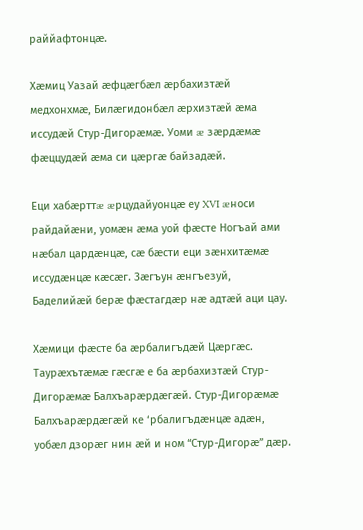раййафтонцæ.

Хæмиц Уазай æфцæгбæл æрбахизтæй медхонхмæ, Билæгидонбæл æрхизтæй æма иссудæй Стур-Дигорæмæ. Уоми æ зæрдæмæ фæццудæй æма си цæргæ байзадæй.

Еци хабæрттæ æрцудайуонцæ еу XVI æноси райдайæни, уомæн æма уой фæсте Ногъай ами нæбал цардæнцæ, сæ бæсти еци зæнхитæмæ иссудæнцæ кæсæг. Зæгъун æнгъезуй, Баделийæй берæ фæстагдæр нæ адтæй аци цау.

Хæмици фæсте ба æрбалигъдæй Цæргæс. Таурæхътæмæ гæсгæ е ба æрбахизтæй Стур-Дигорæмæ Балхъарæрдæгæй. Стур-Дигорæмæ Балхъарæрдæгæй ке ‘рбалигъдæнцæ адæн, уобæл дзорæг нин æй и ном “Стур-Дигорæ” дæр.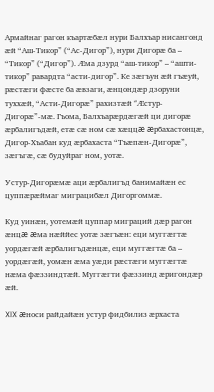Армайнаг рагон къартæбæл нури Балхъар нисангонд æй “Аш-Тикор” (“Ас-Дигор”), нури Дигорæ ба – “Тикор” (“Дигор”). Æма дзурд “аш-тикор” – “ашти-тикор” равардта “асти-дигор”. Ке зæгъун æй гъæуй, рæстæги фæсте ба æвзаги, æнцондæр дзоруни туххæй, “Асти-Дигорæ” рахизтæй “Æстур-Дигорæ”-мæ. Гъома, Балхъарæрдæгæй ци дигорæ æрбалигъдæй, етæ сæ ном сæ хæццæ æрбахастонцæ, Дигор-Хъабан куд æрбахаста “Тъæпæн-Дигорæ”, зæгъгæ, сæ будуйраг ном, уотæ.

Устур-Дигорæмæ аци æрбалигъд банимайæн ес цуппæрæймаг миграцибæл Дигоргоммæ.

Куд уинæн, уотемæй цуппар миграций дæр рагон æнцæ æма нæййес уотæ зæгъæн: еци муггæгтæ уордæгæй æрбалигъдæнцæ, еци муггæгтæ ба – уордæгæй, уомæн æма уæди рæстæги муггæгтæ нæма фæззиндтæй. Муггæгти фæззинд æригондæр æй.

XIX æноси райдайæн устур фидбилиз æрхаста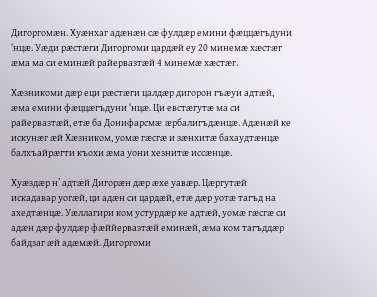Дигоргомæн. Хуæнхаг адæнæн сæ фулдæр емини фæццæгъдуни ‘нцæ. Уæди рæстæги Дигоргоми цардæй еу 20 минемæ хæстæг æма ма си еминæй райервазтæй 4 минемæ хæстæг.

Хæзникоми дæр еци рæстæги цалдæр дигорон гъæуи адтæй, æма емини фæццæгъдуни ‘нцæ. Ци евстæгутæ ма си райервазтæй, етæ ба Донифарсмæ æрбалигъдæнцæ. Адæнæй ке искунæг æй Хæзником, уомæ гæсгæ и зæнхитæ бахаудтæнцæ балхъайрæгти къохи æма уони хезнитæ иссæнцæ.

Хуæздæр н’ адтæй Дигорæн дæр æхе уавæр. Цæргутæй искадавар уогæй, ци адæн си цардæй, етæ дæр уотæ тагъд на ахедтæнцæ. Уæллагири ком устурдæр ке адтæй, уомæ гæсгæ си адæн дæр фулдæр фæййервазтæй еминæй, æма ком тагъддæр байдзаг æй адæмæй. Дигоргоми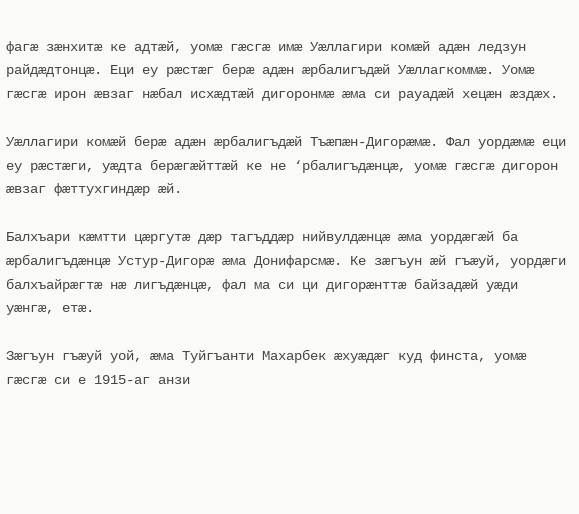фагæ зæнхитæ ке адтæй, уомæ гæсгæ имæ Уæллагири комæй адæн ледзун райдæдтонцæ. Еци еу рæстæг берæ адæн æрбалигъдæй Уæллагкоммæ. Уомæ гæсгæ ирон æвзаг нæбал исхæдтæй дигоронмæ æма си рауадæй хецæн æздæх.

Уæллагири комæй берæ адæн æрбалигъдæй Тъæпæн-Дигорæмæ. Фал уордæмæ еци еу рæстæги, уæдта берæгæйттæй ке не ‘рбалигъдæнцæ, уомæ гæсгæ дигорон æвзаг фæттухгиндæр æй.

Балхъари кæмтти цæргутæ дæр тагъддæр нийвулдæнцæ æма уордæгæй ба æрбалигъдæнцæ Устур-Дигорæ æма Донифарсмæ. Ке зæгъун æй гъæуй, уордæги балхъайрæгтæ нæ лигъдæнцæ, фал ма си ци дигорæнттæ байзадæй уæди уæнгæ, етæ.

Зæгъун гъæуй уой, æма Туйгъанти Махарбек æхуæдæг куд финста, уомæ гæсгæ си е 1915-аг анзи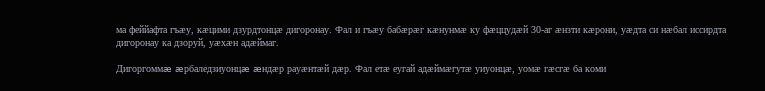ма феййафта гъæу, кæцими дзурдтонцæ дигоронау. Фал и гъæу бабæрæг кæнунмæ ку фæццудæй 30-аг æнзти кæрони, уæдта си нæбал иссирдта дигоронау ка дзоруй, уæхæн адæймаг.

Дигоргоммæ æрбаледзиуонцæ æндæр рауæнтæй дæр. Фал етæ еугай адæймæгутæ уиуонцæ, уомæ гæсгæ ба коми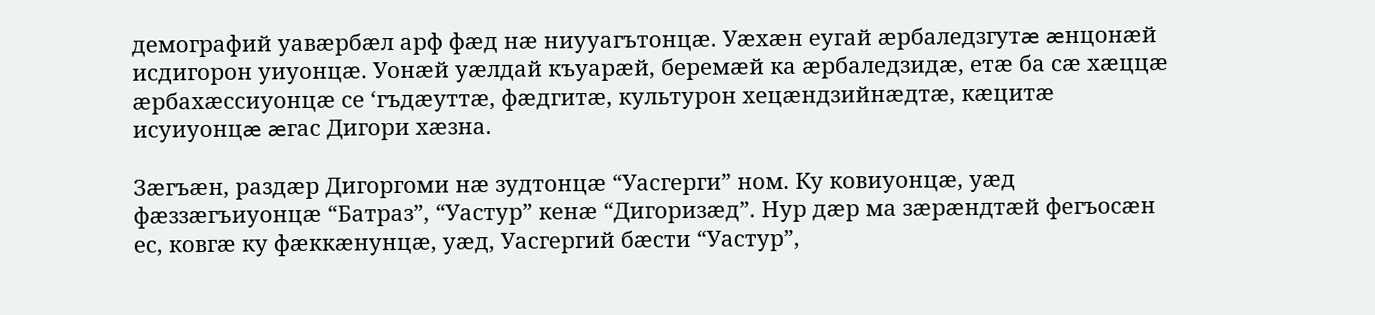демографий уавæрбæл арф фæд нæ ниууагътонцæ. Уæхæн еугай æрбаледзгутæ æнцонæй исдигорон уиуонцæ. Уонæй уæлдай къуарæй, беремæй ка æрбаледзидæ, етæ ба сæ хæццæ æрбахæссиуонцæ се ‘гъдæуттæ, фæдгитæ, культурон хецæндзийнæдтæ, кæцитæ исуиуонцæ æгас Дигори хæзна.

Зæгъæн, раздæр Дигоргоми нæ зудтонцæ “Уасгерги” ном. Ку ковиуонцæ, уæд фæззæгъиуонцæ “Батраз”, “Уастур” кенæ “Дигоризæд”. Нур дæр ма зæрæндтæй фегъосæн ес, ковгæ ку фæккæнунцæ, уæд, Уасгергий бæсти “Уастур”,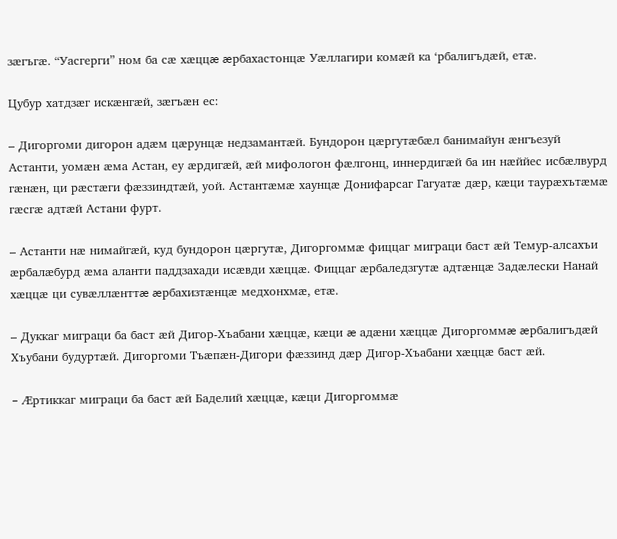зæгъгæ. “Уасгерги” ном ба сæ хæццæ æрбахастонцæ Уæллагири комæй ка ‘рбалигъдæй, етæ.

Цубур хатдзæг искæнгæй, зæгъæн ес:

– Дигоргоми дигорон адæм цæрунцæ недзамантæй. Бундорон цæргутæбæл банимайун æнгъезуй Астанти, уомæн æма Астан, еу æрдигæй, æй мифологон фæлгонц, иннердигæй ба ин нæййес исбæлвурд гæнæн, ци рæстæги фæззиндтæй, уой. Астантæмæ хаунцæ Донифарсаг Гагуатæ дæр, кæци таурæхътæмæ гæсгæ адтæй Астани фурт.

– Астанти нæ нимайгæй, куд бундорон цæргутæ, Дигоргоммæ фиццаг миграци баст æй Темур-алсахъи æрбалæбурд æма аланти паддзахади исæвди хæццæ. Фиццаг æрбаледзгутæ адтæнцæ Задæлески Нанай хæццæ ци сувæллæнттæ æрбахизтæнцæ медхонхмæ, етæ.

– Дуккаг миграци ба баст æй Дигор-Хъабани хæццæ, кæци æ адæни хæццæ Дигоргоммæ æрбалигъдæй Хъубани будуртæй. Дигоргоми Тъæпæн-Дигори фæззинд дæр Дигор-Хъабани хæццæ баст æй.

– Æртиккаг миграци ба баст æй Баделий хæццæ, кæци Дигоргоммæ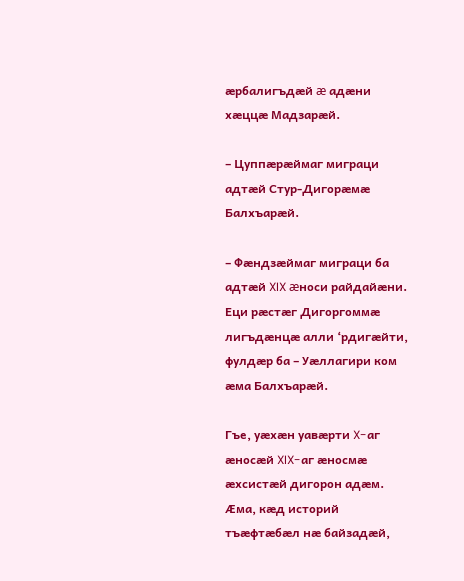æрбалигъдæй æ адæни хæццæ Мадзарæй.

– Цуппæрæймаг миграци адтæй Стур-Дигорæмæ Балхъарæй.

– Фæндзæймаг миграци ба адтæй XIX æноси райдайæни. Еци рæстæг Дигоргоммæ лигъдæнцæ алли ‘рдигæйти, фулдæр ба – Уæллагири ком æма Балхъарæй.

Гъе, уæхæн уавæрти X-аг æносæй XIX-аг æносмæ æхсистæй дигорон адæм. Æма, кæд историй тъæфтæбæл нæ байзадæй,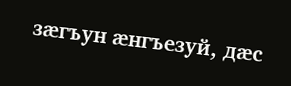зæгъун æнгъезуй, дæс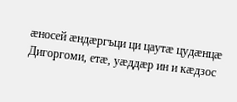æносей æндæргъци ци цаутæ цудæнцæ Дигоргоми, етæ, уæддæр ин и кæдзос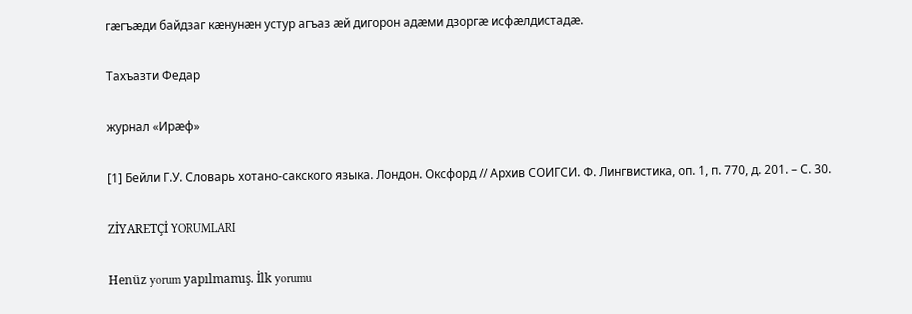гæгъæди байдзаг кæнунæн устур агъаз æй дигорон адæми дзоргæ исфæлдистадæ.

Тахъазти Федар

журнал «Ирæф»

[1] Бейли Г.У. Словарь хотано-сакского языка. Лондон. Оксфорд // Архив СОИГСИ. Ф. Лингвистика, оп. 1, п. 770, д. 201. – С. 30.

ZİYARETÇİ YORUMLARI

Henüz yorum yapılmamış. İlk yorumu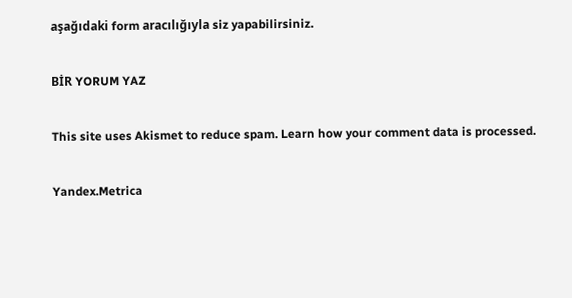aşağıdaki form aracılığıyla siz yapabilirsiniz.

BİR YORUM YAZ

This site uses Akismet to reduce spam. Learn how your comment data is processed.

Yandex.Metrica